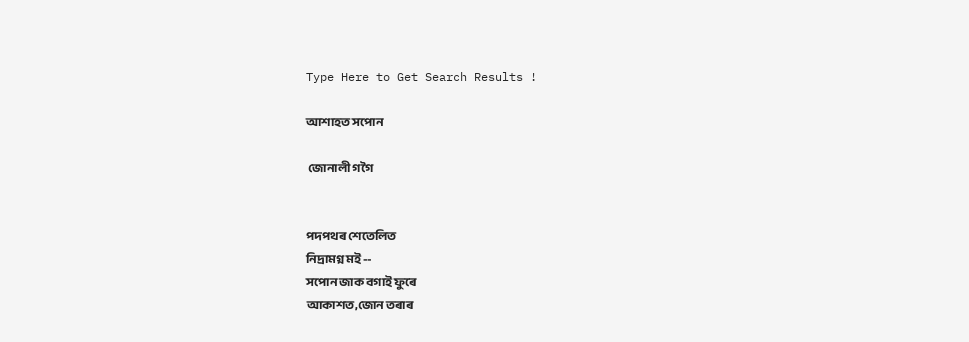Type Here to Get Search Results !

আশাহত সপোন

 জোনালী গগৈ


পদপথৰ শেতেলিত
নিদ্ৰামগ্ন মই --
সপোন জাক বগাই ফুৰে
আকাশত,জোন তৰাৰ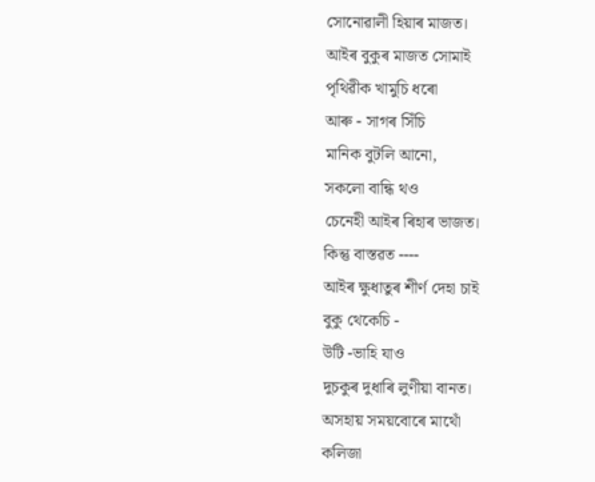সোনোৱালী হিয়াৰ মাজত।
আইৰ বুকুৰ মাজত সোমাই
পৃথিৱীক খামুচি ধৰো
আৰু - সাগৰ সিঁচি
মানিক বুটলি আনো,
সকলো বান্ধি থও
চেনেহী আইৰ ৰিহাৰ ভাজত।
কিন্তু বাস্তৱত ----
আইৰ ক্ষুধাতুৰ শীৰ্ণ দেহা চাই
বুকু থেকেচি -
উটি -ভাহি যাও
দুচকুৰ দুধাৰি লুণীয়া বানত।
অসহায় সময়বোৰে মাথোঁ
কলিজা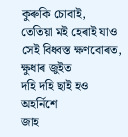কুৰুকি চোবাই,
তেতিয়া মই হেৰাই যাও
সেই বিধ্বস্ত ক্ষণবোৰত,
ক্ষুধাৰ জুইত
দহি দহি ছাই হও অহৰ্নিশে
জাহ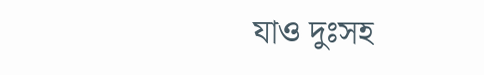যাও দুঃসহ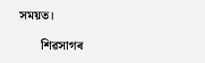সময়ত।

       শিৱসাগৰ